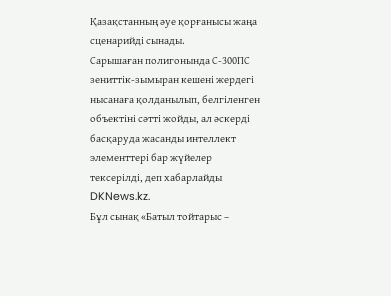Қазақстанның әуе қорғанысы жаңа сценарийді сынады.
Сарышаған полигонында С-300ПС зениттік-зымыран кешені жердегі нысанаға қолданылып, белгіленген объектіні сәтті жойды, ал әскерді басқаруда жасанды интеллект элементтері бар жүйелер тексерілді, деп хабарлайды DKNews.kz.
Бұл сынақ «Батыл тойтарыс –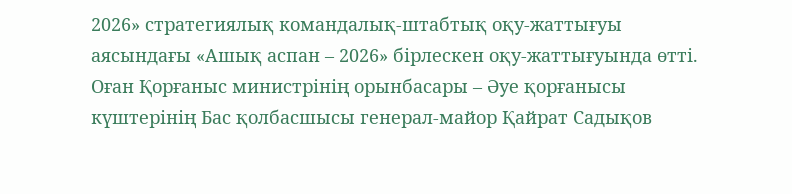2026» стратегиялық командалық-штабтық оқу-жаттығуы аясындағы «Ашық аспан – 2026» бірлескен оқу-жаттығуында өтті. Оған Қорғаныс министрінің орынбасары – Әуе қорғанысы күштерінің Бас қолбасшысы генерал-майор Қайрат Садықов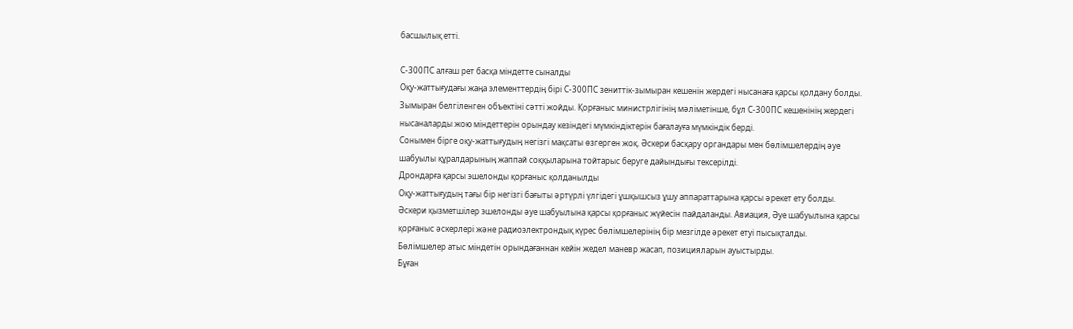басшылық етті.

С-300ПС алғаш рет басқа міндетте сыналды
Оқу-жаттығудағы жаңа элементтердің бірі С-300ПС зениттік-зымыран кешенін жердегі нысанаға қарсы қолдану болды.
Зымыран белгіленген объектіні сәтті жойды. Қорғаныс министрлігінің мәліметінше, бұл С-300ПС кешенінің жердегі нысаналарды жою міндеттерін орындау кезіндегі мүмкіндіктерін бағалауға мүмкіндік берді.
Сонымен бірге оқу-жаттығудың негізгі мақсаты өзгерген жоқ. Әскери басқару органдары мен бөлімшелердің әуе шабуылы құралдарының жаппай соққыларына тойтарыс беруге дайындығы тексерілді.
Дрондарға қарсы эшелонды қорғаныс қолданылды
Оқу-жаттығудың тағы бір негізгі бағыты әртүрлі үлгідегі ұшқышсыз ұшу аппараттарына қарсы әрекет ету болды.
Әскери қызметшілер эшелонды әуе шабуылына қарсы қорғаныс жүйесін пайдаланды. Авиация, Әуе шабуылына қарсы қорғаныс әскерлері және радиоэлектрондық күрес бөлімшелерінің бір мезгілде әрекет етуі пысықталды.
Бөлімшелер атыс міндетін орындағаннан кейін жедел маневр жасап, позицияларын ауыстырды.
Бұған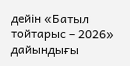дейін «Батыл тойтарыс – 2026» дайындығы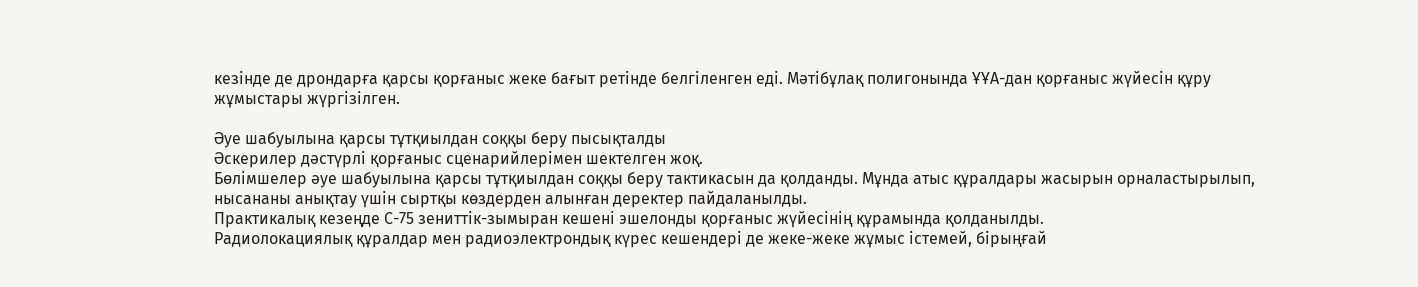кезінде де дрондарға қарсы қорғаныс жеке бағыт ретінде белгіленген еді. Мәтібұлақ полигонында ҰҰА-дан қорғаныс жүйесін құру жұмыстары жүргізілген.

Әуе шабуылына қарсы тұтқиылдан соққы беру пысықталды
Әскерилер дәстүрлі қорғаныс сценарийлерімен шектелген жоқ.
Бөлімшелер әуе шабуылына қарсы тұтқиылдан соққы беру тактикасын да қолданды. Мұнда атыс құралдары жасырын орналастырылып, нысананы анықтау үшін сыртқы көздерден алынған деректер пайдаланылды.
Практикалық кезеңде С-75 зениттік-зымыран кешені эшелонды қорғаныс жүйесінің құрамында қолданылды.
Радиолокациялық құралдар мен радиоэлектрондық күрес кешендері де жеке-жеке жұмыс істемей, бірыңғай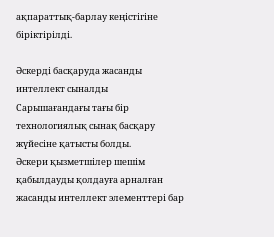ақпараттық-барлау кеңістігіне біріктірілді.

Әскерді басқаруда жасанды интеллект сыналды
Сарышағандағы тағы бір технологиялық сынақ басқару жүйесіне қатысты болды.
Әскери қызметшілер шешім қабылдауды қолдауға арналған жасанды интеллект элементтері бар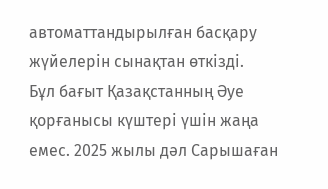автоматтандырылған басқару жүйелерін сынақтан өткізді.
Бұл бағыт Қазақстанның Әуе қорғанысы күштері үшін жаңа емес. 2025 жылы дәл Сарышаған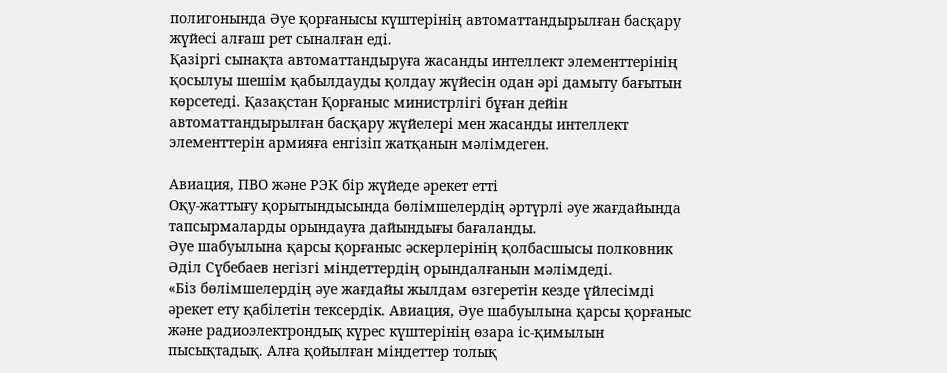полигонында Әуе қорғанысы күштерінің автоматтандырылған басқару жүйесі алғаш рет сыналған еді.
Қазіргі сынақта автоматтандыруға жасанды интеллект элементтерінің қосылуы шешім қабылдауды қолдау жүйесін одан әрі дамыту бағытын көрсетеді. Қазақстан Қорғаныс министрлігі бұған дейін автоматтандырылған басқару жүйелері мен жасанды интеллект элементтерін армияға енгізіп жатқанын мәлімдеген.

Авиация, ПВО және РЭК бір жүйеде әрекет етті
Оқу-жаттығу қорытындысында бөлімшелердің әртүрлі әуе жағдайында тапсырмаларды орындауға дайындығы бағаланды.
Әуе шабуылына қарсы қорғаныс әскерлерінің қолбасшысы полковник Әділ Сүбебаев негізгі міндеттердің орындалғанын мәлімдеді.
«Біз бөлімшелердің әуе жағдайы жылдам өзгеретін кезде үйлесімді әрекет ету қабілетін тексердік. Авиация, Әуе шабуылына қарсы қорғаныс және радиоэлектрондық күрес күштерінің өзара іс-қимылын пысықтадық. Алға қойылған міндеттер толық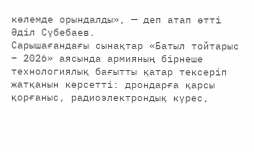көлемде орындалды», — деп атап өтті Әділ Сүбебаев.
Сарышағандағы сынақтар «Батыл тойтарыс – 2026» аясында армияның бірнеше технологиялық бағытты қатар тексеріп жатқанын көрсетті: дрондарға қарсы қорғаныс, радиоэлектрондық күрес,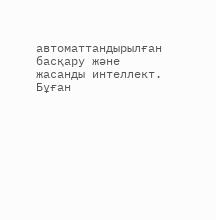автоматтандырылған басқару және жасанды интеллект.
Бұған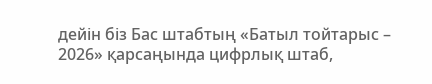дейін біз Бас штабтың «Батыл тойтарыс – 2026» қарсаңында цифрлық штаб,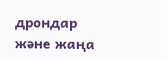дрондар және жаңа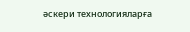әскери технологияларға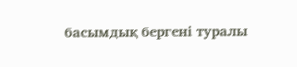басымдық бергені туралы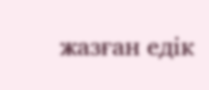жазған едік